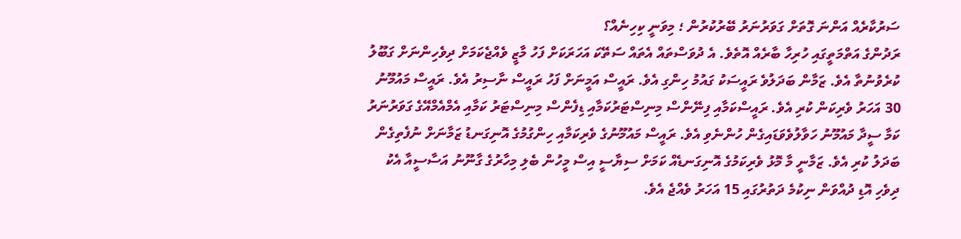ސަރުކާރެއް އަންނަ ގޮތަށް ގަވަރުނަރު ބޭރުކުރުން ؛ މިވަނީ ކިހިނެއް؟
ރަދުންގެ އަތްމަތީގައި ހުރިހާ ބާރެއް އޮތެވެ. އެ ދުވަސްތައް އެތައް ސަތޭކަ އަހަރަކަށް ފަހު މާޒީ ވެއްޖެކަމަށް ދިވެހިންނަށް ގަބޫލު ކުރެވުނުތާ އެވެ. ޒަމާން ބަދަލުވެ ރައީސަކު ގައުމު ހިންގި އެވެ. ރައީސް އަމީނަށް ފަހު ރައީސް ނާސިރު އެވެ. ރައީސް މައުމޫނު 30 އަހަރު ވެރިކަން ކުރި އެވެ. ރައީސްކަމާއި ފިނޭންސް މިނިސްޓަރުކަމާއި ޑިފެންސް މިނިސްޓަރު ކަމާއި އެމްއެމްއޭގެ ގަވަރުނަރު ކަމާ ސީދާ މައުމޫނު ހަވާލުވެވަޑައިގެން ހުންނެވި އެވެ. ރައީސް މައުމޫނުގެ ވެރިކަމާއި ހިންގުމުގެ އޮނިގަނޑު ޒަމާނަށް ނުފެތިގެން ބަދަލު ކުރި އެވެ. ޒަމާނީ މާ މޮޅު ވެރިކަމުގެ އޮނިގަނޑެއް ކަމަށް ސިޔާސީ އިސް މީހުން ބެލި މިހާރުގެ ގާނޫނު އަސާސީއާ އެކު ދިވެހި އޮޑި ދުއްވަން ނިކުމެ ދަތުރުގައި 15 އަހަރު ވެއްޖެ އެވެ.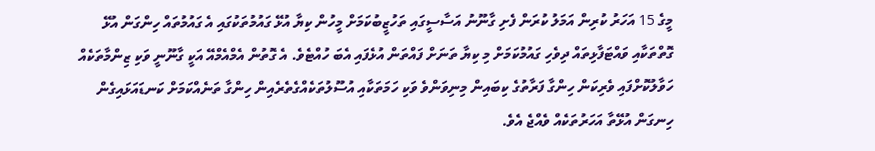މީގެ 15 އަހަރު ކުރިން އަމަލު ކުރަން ފެށި ގާނޫނު އަސާސީގައި ތަހުޒީބުކަމަށް މީހުން ކިޔާ އުޅޭ ގައުމުތަކުގައި އެ ގައުމުތައް ހިންގަން އުޅޭ ގޮތްތަކާއި ވައްޓަފާޅިތައް ދިވެހި ގައުމުކަމަށް މި ކިޔާ ތަނަށް ފައްތަން އުޅެފައި އެބަ ހުއްޓެވެ. އެ ގޮތުން އެމްއެމްއޭ އަކީ ގާނޫނީ ވަކި ޒިންމާތަކެއް ހަވާލުކޮށްފައި ވެރިކަން ހިންގާ ފަރާތުގެ ކިބައިން މިނިވަންވެ ވަކި ހަމަތަކާއި އުސޫލުތަކެއްގެތެރެއިން ހިންގާ ތަނެއްކަމަށް ކަނޑައަޅައިގެން ހިނގަން އުޅޭތާ އަހަރުތަކެއް ވެއްޖެ އެވެ.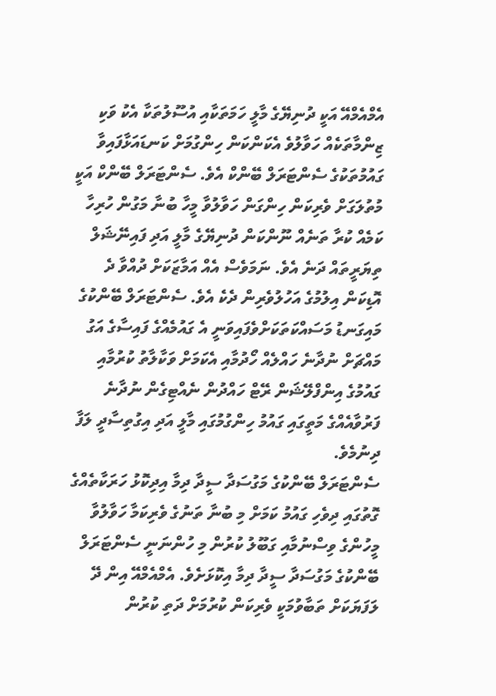އެމްއެމްއޭ އަކީ ދުނިޔޭގެ މާލީ ހަމަތަކާއި އުސޫލުތަކާ އެކު ވަކި ޒިންމާތަކެއް ހަވާލުވެ އެކަންކަން ހިންގުމަށް ކަނޑައަޅާފައިވާ ގައުމުތަކުގެ ސެންޓަރަލް ބޭންކް އެވެ. ސެންޓަރަލް ބޭންކް އަކީ މުތުލަގަށް ވެރިކަން ހިންގަން ހަވާލުވާ މީހާ ބުނާ މަގުން ހުރިހާ ކަމެއް ކުރާ ތަނެއް ނޫންކަން ދުނިޔޭގެ މާލީ އަދި ފައިނޭޝަލް ތިޔަރީތައް ދަނެ އެވެ. ނަމަވެސް އެއް އަމާޒަކަށް ދުއްވާ ދެ އޮޑިކަން އިލުމުގެ އަހުލުވެރިން ދެކެ އެވެ. ސެންޓަރަލް ބޭންކުގެ މައިގަނޑު މަސައްކަތަކަށްވެފައިވަނީ އެ ގައުމެއްގެ ފައިސާގެ އަގު މައްޗަށް ނުދާނެ ހައްލެއް ހޯދުމާއި އެކަމަށް ވަކާލާތު ކުރުމާއި ގައުމުގެ އިންފްލޭޝަން ރޭޓް ހައްދުން ނެއްޓިގެން ނުދާނެ ފަރުވާއެއްގެ މަތީގައި ގައުމު ހިންގުމުގައި މާލީ އަދި އިގުތިސާދީ ލަފާ ދިނުމެވެ.
ސެންޓަރަލް ބޭންކުގެ މަގުސަދާ ސީދާ ދިމާ އިދިކޮޅު ހަރަކާތެއްގެ ގޮތުގައި ދިވެހި ގައުމު ކަމަށް މި ބުނާ ތަނުގެ ވެރިކަމާ ހަވާލުވާ މީހުންގެ ވިސްނުމާއި ގަބޫލު ކުރުން މި ހުންނަނީ ސެންޓަރަލް ބޭންކުގެ މަގުސަދާ ސީދާ ދިމާ އިކޮޅަށެވެ. އެމްއެމްއޭ އިން ދޭ ލަފަޔަކަށް ތަބާވުމަކީ ވެރިކަން ކުރުމަށް ދަތި ކުރުން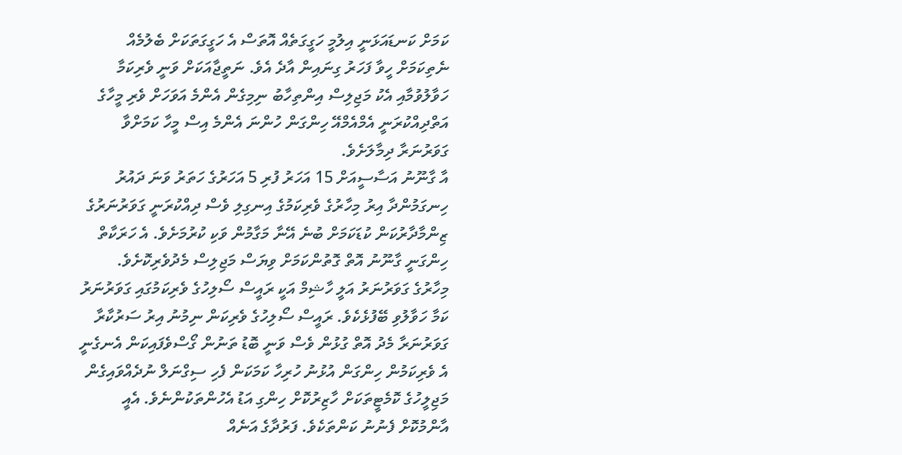ކަމަށް ކަނޑައަޅަނީ އިލުމީ ހަގީގަތެއް އޮތަސް އެ ހަގީގަތަކަށް ބެލުމެއް ނެތިކަމަށް ހީވާ ފަހަރު ގިނައިން އާދެ އެވެ. ނަތީޖާއަކަށް ވަނީ ވެރިކަމާ ހަވާލުވުމާއި އެކު މަޖިލިސް އިންތިހާބު ނިމިގެން އެންމެ އަވަހަށް ވެރި މީހާގެ އަތްދިއްކުރަނީ އެމްއެމްއޭ ހިންގަން ހުންނަ އެންމެ އިސް މީހާ ކަމަށްވާ ގަވަރުނަރާ ދިމާލަށެވެ.
އާ ގާނޫނު އަސާސީއަށް 15 އަހަރު ފުރި 5 އަހަރުގެ ހަތަރު ވަނަ ދައުރު ހިނގަމުންދާ އިރު މިހާރުގެ ވެރިކަމުގެ އިނގިލި ވެސް ދިއްކުރަނީ ގަވަރުނަރުގެ ޒިންމާދާރުކަން ކުޑަކަމަށް ބުނެ އޭނާ މަގާމުން ވަކި ކުރުމަށެވެ. އެ ހަރަކާތް ހިންގަނީ ގާނޫނު އޮތް ގޮތުންކަމަށް ވިޔަސް މަޖިލިސް މެދުވެރިކޮށެވެ.
މިހާރުގެ ގަވަރުނަރު އަލީ ހާޝިމް އަކީ ރައީސް ސޯލިހުގެ ވެރިކަމުގައި ގަވަރުނަރު ކަމާ ހަވާލުވި ބޭފުޅެކެވެ. ރައީސް ސޯލިހުގެ ވެރިކަން ނިމުނު އިރު ސަރުކާރާ ގަވަރުނަރާ މެދު އޮތް ގުޅުން ވެސް ވަނީ ބޮޑު ތަނުން ގޯސްވެފައިކަން އެނގެނީ އެ ވެރިކަމުން ހިންގަން އުޅުނު ހުރިހާ ކަމަކަން ފެހި ސިގްނަލް ނުދެއްވައިގެން މަޖިލީހުގެ ކޮމެޓީތަކަށް ހާޒިރުކޮށް ހިންގި އަޑު އެހުންތަކުންނެވެ. އެއީ އާންމުކޮށް ފެނުނު ކަންތަކެވެ. ފަރުދާގެ އަނެއް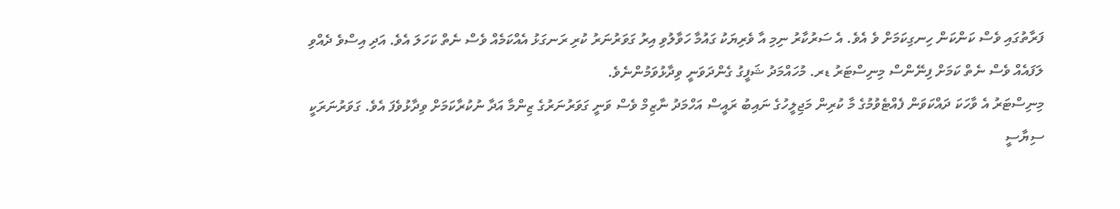ފަރާތުގައި ވެސް ކަންކަން ހިނގިކަމަށް ވެ އެވެ. އެ ސަރުކާރު ނިމި އާ ވެރިޔަކު ގައުމާ ހަވާލުވި އިރު ގަވަރުނަރު ކުރި ރަނގަޅު އެއްކަމެއް ވެސް ނެތް ކަހަލަ އެވެ. އަދި އިސްވެ ދެއްވި ލަފައެއް ވެސް ނެތް ކަމަށް ފިނޭންސް މިނިސްޓަރު ޑރ. މުހައްމަދު ޝަފީގު ގެންދަވަނީ ވިދާޅުވަމުންނެވެ.
މިނިސްޓަރު އެ ވާހަކަ ދައްކަވަން ފެއްޓެވުމުގެ މާ ކުރިން މަޖިލީހުގެ ނައިބު ރައީސް އަހްމަދު ނާޒިމް ވެސް ވަނީ ގަވަރުނަރުގެ ޒިންމާ އަދާ ނުކުރާކަމަށް ވިދާޅުވެފަ އެވެ. ގަވަރުނަރަކީ ސިޔާސީ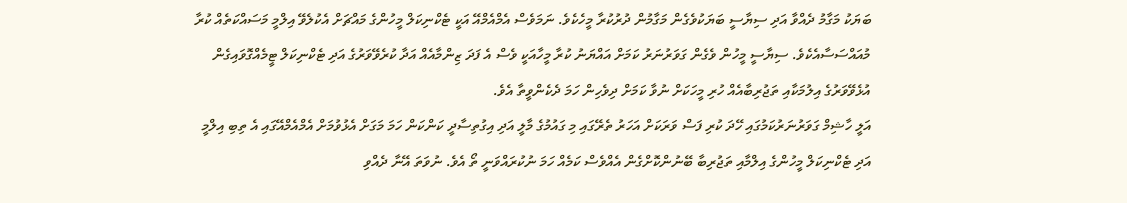ބަޔަކު މަގާމު ދެއްވާ އަދި ސިޔާސީ ބަޔަކުވެގެން މަގާމުން ދުރުކުރާ މީހެކެވެ. ނަމަވެސް އެމްއެމްއޭ އަކީ ޓެކްނިކަލް މީހުންގެ މައްޗަށް އެކުލެވޭ އިލްމީ މަސައްކަތެއް ކުރާ މުއައްސަސާއެކެވެ. ސިޔާސީ މީހުން ވެގެން ގަވަރުނަރު ކަމަށް އައްޔަނު ކުރާ މީހާއަކީ ވެސް އެ ފަދަ ޒިންމާއެއް އަދާ ކުރެވޭވަރުގެ އަދި ޓެކްނިކަލް ޓީމެއްގޮވައިގެން އުޅެވޭވަރުގެ އިލުމަކާއި ތަޖުރިބާއެއް ހުރި މީހަކަށް ނުވާ ކަމަށް ދިވެހިން ހަމަ ދެކެންވީތާ އެވެ.
އަލީ ހާޝިމް ގަވަރުނަރުކަމުގައި ހޭދަ ކުރި ފަސް ވަރަކަށް އަހަރު ތެރޭގައި މި ގައުމުގެ މާލީ އަދި އިގުތިސާދީ ކަންކަން ހަމަ މަގަށް އެޅުވުމަށް އެމްއެމްއޭގައި އެ ތިބި އިލްމީ އަދި ޓެކްނިކަލް މީހުންގެ އިލްމާއި ތަޖުރިބާ ބޭނުންކޮށްގެން އެއްވެސް ކަމެއް ހަމަ ނުކުރައްވަނީ ތޯ އެވެ. ނުވަތަ އޭނާ ދެއްވި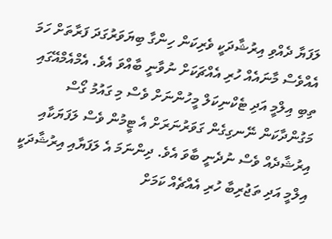ލަފަޔާ ދެއްވި އިރުޝާދަކީ ވެރިކަން ހިންގާ ބިޔަވަރުގަދަ ފަރާތަށް ހަމަ އެއްވެސް މާނައެއް ހުރި އެއްޗަކަށް ނުވާނީ ބާއްވަ އެވެ. އެމްއެމްއޭގައި ތިބި އިލްމީ އަދި ޓެކްނިކަލް މީހުންނަށް ވެސް މި ގައުމު ގޯސް މަގުންދާކަން ނޭނގިގެން ގަވަރުނަރަށް އެ ޓީމުން ވެސް ލަފަޔަކާއި އިރުޝާދެއް ވެސް ނުދެނީ ބާވަ އެވެ. ދިންނަމަ އެ ލަފަޔާއި އިރުޝާދަކީ އިލްމީ އަދި ތަޖުރިބާ ހުރި އެއްޗެއް ކަމަށް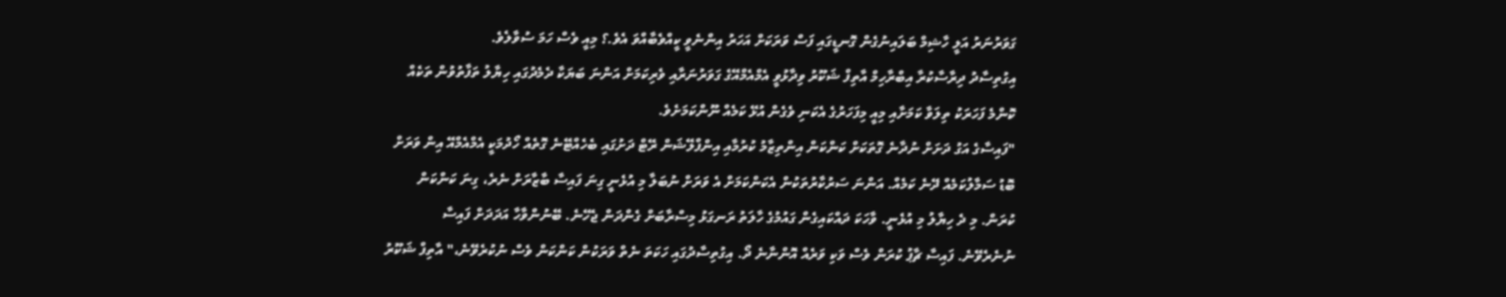ގަވަރުނަރު އަލީ ހާޝިމް ބަލައިނުގެން ގޮނޑީގައި ފަސް ވަރަކަށް އަހަރު އިންނެވީ ކީއްވެބާއްވަ އެވެ.؟ މިއީ ވެސް ހަމަ ސުވާލެވެ.
އިގުތިސާދު ދިރާސާކުރާ އިބްރާހިމް އާތިފް ޝަކޫރު ވިދާޅުވީ އެމްއެމްއޭގެ ގަވަރުނަރާއި ވެރިކަމަށް އަންނަ ބަޔަކާ ދެމެދުގައި ހިޔާލު ތަފާތުވުން ތަކެއް ކޮންމެ ފަހަރަކު ތިލަވާ ކަމަށާއި މިއީ މިފަހަރުގެ އެކަނި ވެގެން އުޅޭ ކަމެއް ނޫންކަމަށެވެ.
"ފައިސާގެ އަގު ދަށަށް ނުދާނެ ގޮތަކަށް ކަންކަން އިންތިޒާމު ކުރުމާއި އިންފްލޭޝަން ރޭޓް ދަށުގައި ބެހެއްޓޭނެ ގޮތެއް ހޯދުމަކީ އެމްއެމްއޭ އިން ވަރަށް ބޮޑު ސަމާލުކަމެއް ދޭނެ ކަމެއް. އަންނަ ސަރުކާރުތަކުން އެކަންކަމަށް އެ ވަރަށް ނުބަލާ މި އުޅެނީ ގިނަ ފައިސާ ބާޒާރަށް ނެރެ، ގިނަ ކަންކަން ކުރަން. މި ދެ ހިޔާލު މި އުޅެނީ. ވާހަކަ ދައްކައިގެން ގައުމުގެ ހާލަތު ރަނގަޅު މިސްރާބަށް ގެންދަން ޖެހޭނެ. ބޭނުންވާހާ އަދަދަށް ފައިސާ ނުނެރެވޭނެ. ފައިސާ ޗާޕު ކުރަން ވެސް ވަކި ވަރެއް އޮންނާނެ ދޯ. އިގުތިސާދުގައި ހަކަތަ ނެތް ވަރަކުން ކަންކަން ވެސް ނުކުރެވޭނެ،" އާތިފް ޝަކޫރު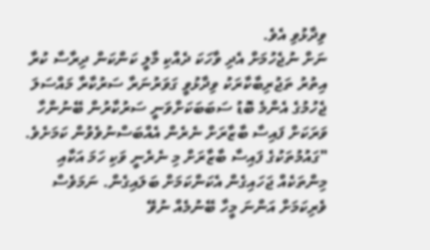ވިދާޅުވި އެވެ.
ނަށް ނުޖެހުމަށް އެދި ވާހަކަ ދެއްކި މާލީ ކަންކަން ދިރާސާ ކުރާ އިތުރު ތަޖުރިބާކާރަކު ވިދާޅުވީ ގަވަރުނަރާ ސަރުކާރާ މައްސަލަ ޖެހުމުގެ އެންމެ ބޮޑު ސަބަބަކަށްވަނީ ސަރުކާރުން ބޭނުންހާ ވަރަކަށް ފައިސާ ބާޒާރަށް ނެރެން އެއްބަސްނުވެވުން ކަމަށެވެ.
"ގައުމުތަކުގެ ފައިސާ ބާޒާރަށް މި ނެރެނީ ވަކި ހަމަ އަކާއި މިންތަކެއް ޖަހައިގެން އެކަންކަމަށް ބަލައިގެން. ނަމަވެސް ވެރިކަމަށް އަންނަ މީހާ ބޭނުމެއް ނުވޭ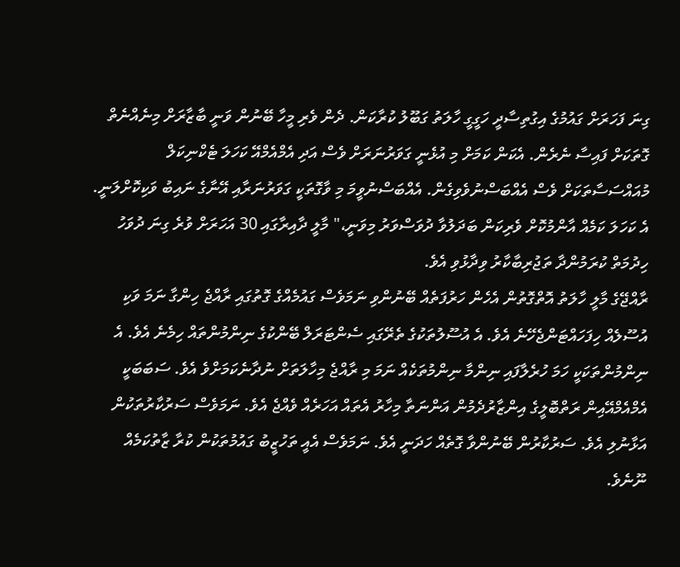ގިނަ ފަހަރަށް ގައުމުގެ އިގުތިސާދީ ހަގީގީ ހާލަތު ގަބޫލު ކުރާކަން. ދެން ވެރި މީހާ ބޭނުން ވަނީ ބާޒާރަށް މިނެއްނެތް ގޮތަކަށް ފައިސާ ނެރެން. އެކަން ކަމަށް މި އުޅެނީ ގަވަރުނަރަށް ވެސް އަދި އެމްއެމްއޭ ކަހަލަ ޓެކްނިކަލް މުއައްސަސާތަކަށް ވެސް އެއްބަސްނުވެވިގެން. އެއްބަސްނުވީމަ މި ވާގޮތަކީ ގަވަރުނަރާއި އޭނާގެ ނައިބު ވަކިކޮށްލަނީ. އެ ކަހަލަ ކަމެއް އާންމުކޮށް ވެރިކަން ބަދަލުވާ ދުވަސްވަރު މިވަނީ،" މާލީ ދާއިރާގައި 30 އަހަރަށް ވުރެ ގިނަ ދުވަހު ހިދުމަތް ކުރަމުންދާ ތަޖުރިބާކާރު ވިދާޅުވި އެވެ.
ރާއްޖޭގެ މާލީ ހާލަތު އޮތްގޮތުން އެހެން ހަރުފަތެއް ބޭނުންވި ނަމަވެސް ގައުމެއްގެ ގޮތުގައި ރާއްޖެ ހިންގާ ނަމަ ވަކި އުސޫލެއް ހިފަހައްޓަންޖެހޭނެ އެވެ. އެ އުސޫލުތަކުގެ ތެރޭގައި ސެންޓަރަލް ބޭންކުގެ ނިންމުންތައް ހިމެނެ އެވެ. އެ ނިންމުންތަކަކީ ހަމަ ހުރެލާފައި ނިންމާ ނިންމުތަކެއް ނަމަ މި ރާއްޖެ މިހާލަތަށް ނުދާނެކަމަށްވެ އެވެ. ސަބަބަކީ އެމްއެމްއޭއިން ރަތްބޮލީގެ އިންޒާރުދެމުން އަންނަތާ މިހާރު އެތައް އަހަރެއް ވެއްޖެ އެވެ. ނަމަވެސް ސަރުކާރުތަކުން އަޅާނުލި އެވެ. ސަރުކާރުން ބޭނުންވާ ގޮތެއް ހަދަނީ އެވެ. ނަމަވެސް އެއީ ތަހުޒީބު ގައުމުތަކުން ކުރާ ޒާތުކަމެއް ނޫނެވެ.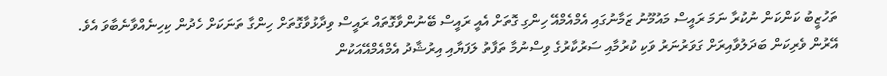ތަހުޒީބު ކަންކަން ނުކުރާ ނަމަ ރައީސް މައުމޫނު ޒަމާނުގައި އެމްއެމްއޭ ހިންގި ގޮތަށް އެއީ ރައީސް ބޭނުންވާގޮތައް ރައީސް ވިދާޅުވާގޮތަށް ހިންގާ ތަނަކަށް ހެދުން ކިހިނެއްވާނެބާވަ އެވެ. އޭރުން ވެރިކަން ބަދަލުވާއިރަށް ގަވަރުނަރު ވަކި ކުރުމާއި ސަރުކާރުގެ ވިސްނުމާ ތަފާތު ލަފަޔާއި އިރުޝާދު އެމްއެމްއޭއަކުން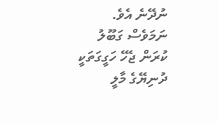ނުދޭނެ އެވެ.
ނަމަވެސް ގަބޫލު ކުރަން ޖެހޭ ހަގީގަތަކީ ދުނިޔޭގެ މާލީ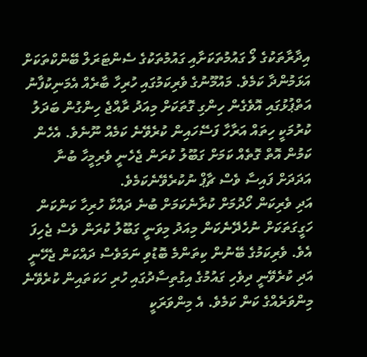އިދާރާތަކުގެ ލޯ ގައުމުތަކަށާއި ގައުމުތަކުގެ ސެންޓަރަލް ބޭންކްތަކަށް އަޅަމުންދާ ކަމެވެ. މައުމޫނުގެ ވެރިކަމުގައި ހުރިހާ ބާރެއް އެމަނިކުފާނު އަތްޕުޅުގައި އޮވެގެން ހިންގި ގޮތަކަށް މިއަދު ރާއްޖެ ހިންގުން ބަދަލު ކުރުމަކީ ހިތައް އަރާހާ ފަސޭހައިން ކުރެވޭނެ ކަމެއް ނޫނެވެ. އެހެން ކަމުން އޮތް ގޮތެއް ކަމަށް ގަބޫލު ކުރަން ޖެހެނީ ވެރިމީހާ ބުނާ އަދަދަށް ފައިސާ ވެސް ޗާޕް ނުކުރެވޭނެކަމެވެ.
އަދި ވެރިކަން ހޯދުމަށް ކުރާނެކަމަށް ބުނެ ދައްކާ ހުރިހާ ކަންކަން ހަގީގަތަކަށް ނުހެދޭނެކަން މިއަދު މިވަނީ ގަބޫލު ކުރަން ވެސް ޖެހިފަ އެވެ. ވެރިކަމުގެ ބޭނުން ކިތަންމެ ބޮޑުވި ނަމަވެސް ދައްކަން ޖެހޭނީ އަދި ކުރެވޭނީ ދިވެހި ގައުމުގެ އިގުތިސާދުގައި ހުރި ހަކަތައިން ކުރެވޭނެ މިންވަރެއްގެ ކަން ކަމެވެ. އެ މިންވަރަކީ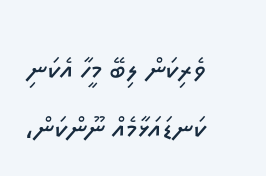ވެރިކަން ލިބޭ މީހާ އެކަނި ކަނޑައަޅާމެއް ނޫންކަން،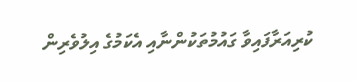ކުރިއަރާފައިވާ ގައުމުތަކުންނާއި އެކަމުގެ އިލުވެރިން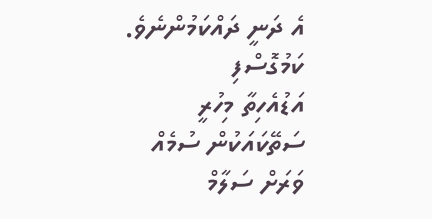އެ ދަނީ ދައްކަމުންނެވެ.
ކަމުގޮސްފި
އަޑުއެހިތާ މިހުރީ
ސަތޭކައަކުން ސުމެއް
ވަރަށް ސަލާމް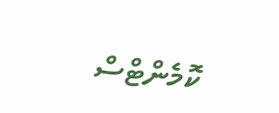ކޮމެންޓްސް